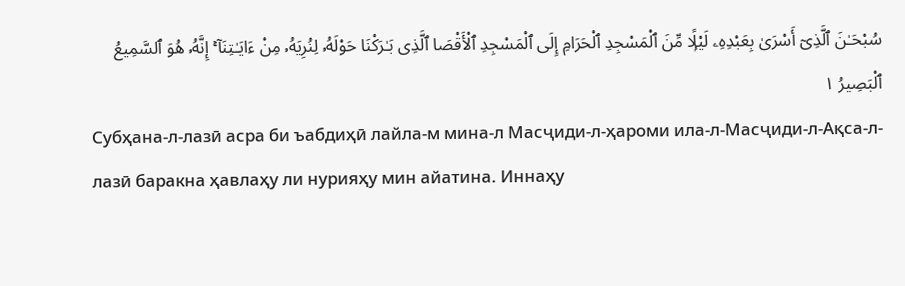سُبْحَـٰنَ ٱلَّذِىٓ أَسْرَىٰ بِعَبْدِهِۦ لَيْلًۭا مِّنَ ٱلْمَسْجِدِ ٱلْحَرَامِ إِلَى ٱلْمَسْجِدِ ٱلْأَقْصَا ٱلَّذِى بَـٰرَكْنَا حَوْلَهُۥ لِنُرِيَهُۥ مِنْ ءَايَـٰتِنَآ ۚ إِنَّهُۥ هُوَ ٱلسَّمِيعُ ٱلْبَصِيرُ ١
Субҳана-л-лазӣ асра би ъабдиҳӣ лайла-м мина-л Масҷиди-л-ҳароми ила-л-Масҷиди-л-Ақса-л-лазӣ баракна ҳавлаҳу ли нурияҳу мин айатина. Иннаҳу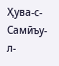Ҳува-с-Самӣъу-л-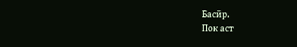Басӣр.
Пок аст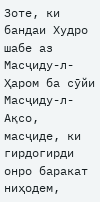Зоте, ки бандаи Худро шабе аз Масҷиду-л-Ҳаром ба сӯйи Масҷиду-л-Ақсо, масҷиде, ки гирдогирди онро баракат ниҳодем,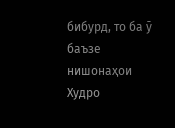бибурд, то ба ӯ баъзе нишонаҳои Худро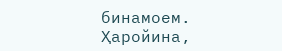бинамоем. Ҳаройина,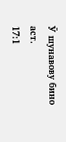Ӯ шунавову бино аст.
17:1